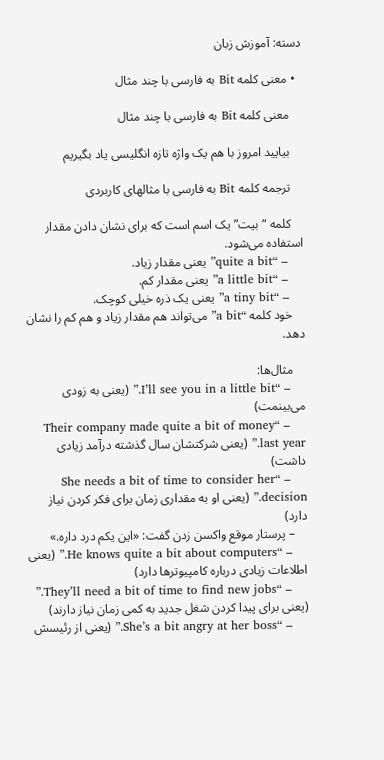دسته: آموزش زبان

  • معنی کلمه Bit به فارسی با چند مثال

    معنی کلمه Bit به فارسی با چند مثال

    بیایید امروز با هم یک واژه تازه انگلیسی یاد بگیریم

    ترجمه کلمه Bit به فارسی با مثالهای کاربردی

    کلمه “بیت” یک اسم است که برای نشان دادن مقدار استفاده می‌شود.
    – “quite a bit” یعنی مقدار زیاد.
    – “a little bit” یعنی مقدار کم.
    – “a tiny bit” یعنی یک ذره خیلی کوچک.
    خود کلمه “a bit” می‌تواند هم مقدار زیاد و هم کم را نشان دهد.

    مثال‌ها:
    – “I’ll see you in a little bit.” (یعنی به زودی می‌بینمت)
    – “Their company made quite a bit of money last year.” (یعنی شرکتشان سال گذشته درآمد زیادی داشت)
    – “She needs a bit of time to consider her decision.” (یعنی او به مقداری زمان برای فکر کردن نیاز دارد)
    – پرستار موقع واکسن زدن گفت: «این یکم درد داره.»
    – “He knows quite a bit about computers.” (یعنی اطلاعات زیادی درباره کامپیوترها دارد)
    – “They’ll need a bit of time to find new jobs.” (یعنی برای پیدا کردن شغل جدید به کمی زمان نیاز دارند)
    – “She’s a bit angry at her boss.” (یعنی از رئیسش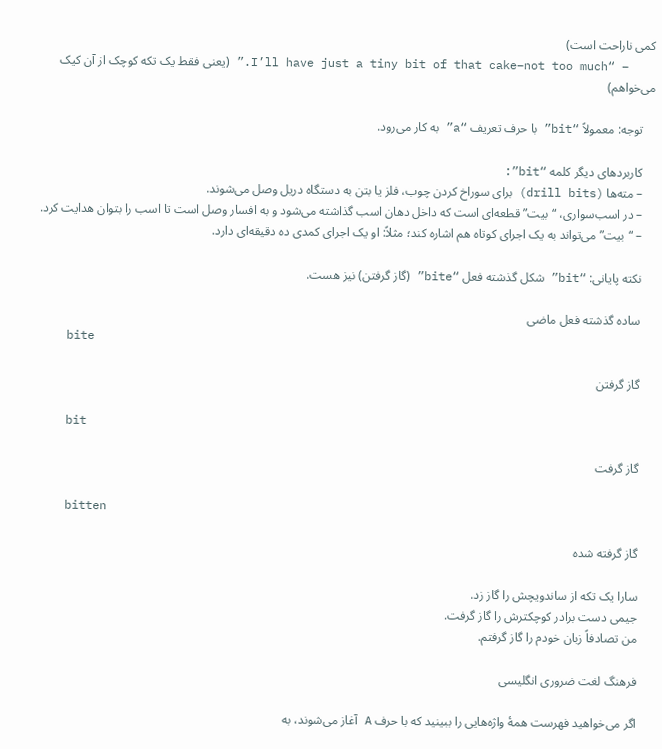کمی ناراحت است)
    – “I’ll have just a tiny bit of that cake–not too much.” (یعنی فقط یک تکه کوچک از آن کیک می‌خواهم)

    توجه: معمولاً “bit” با حرف تعریف “a” به کار می‌رود.

    کاربردهای دیگر کلمه “bit”:
    – مته‌ها (drill bits) برای سوراخ کردن چوب، فلز یا بتن به دستگاه دریل وصل می‌شوند.
    – در اسب‌سواری، “بیت” قطعه‌ای است که داخل دهان اسب گذاشته می‌شود و به افسار وصل است تا اسب را بتوان هدایت کرد.
    – “بیت” می‌تواند به یک اجرای کوتاه هم اشاره کند؛ مثلاً: او یک اجرای کمدی ده دقیقه‌ای دارد.

    نکته پایانی: “bit” شکل گذشته فعل “bite” (گاز گرفتن) نیز هست.

    ساده گذشته فعل ماضی
    bite

    گاز گرفتن

    bit

    گاز گرفت

    bitten

    گاز گرفته شده

    سارا یک تکه از ساندویچش را گاز زد.
    جیمی دست برادر کوچکترش را گاز گرفت.
    من تصادفاً زبان خودم را گاز گرفتم.

    فرهنگ لغت ضروری انگلیسی

    اگر می‌خواهید فهرست همهٔ واژه‌هایی را ببینید که با حرف A آغاز می‌شوند، به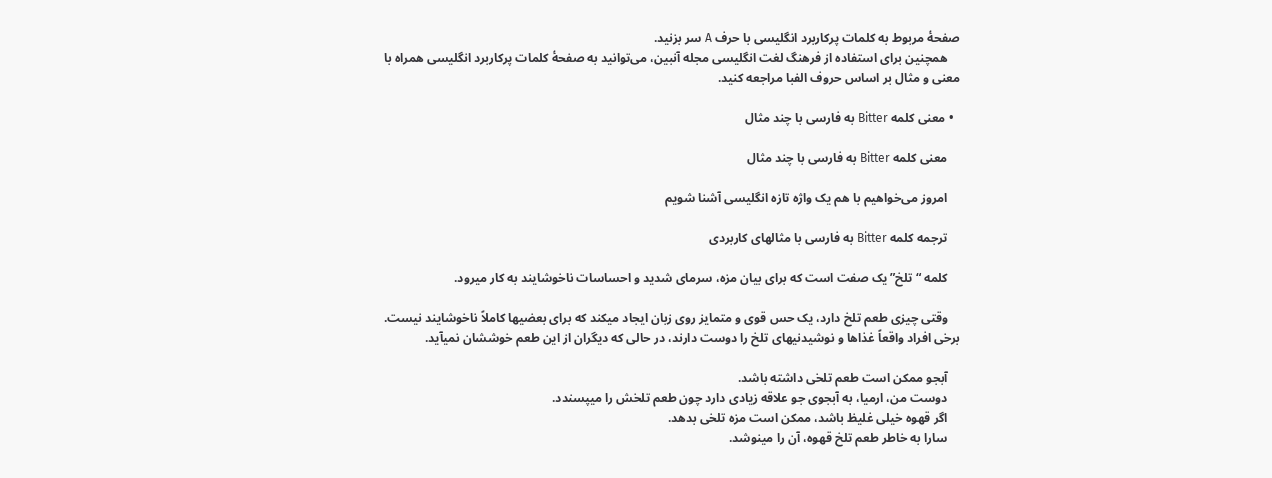صفحهٔ مربوط به کلمات پرکاربرد انگلیسی با حرف A سر بزنید.
    همچنین برای استفاده از فرهنگ لغت انگلیسی مجله آنبین، می‌توانید به صفحهٔ کلمات پرکاربرد انگلیسی همراه با معنی و مثال بر اساس حروف الفبا مراجعه کنید.

  • معنی کلمه Bitter به فارسی با چند مثال

    معنی کلمه Bitter به فارسی با چند مثال

    امروز می‌خواهیم با هم یک واژه تازه انگلیسی آشنا شویم

    ترجمه کلمه Bitter به فارسی با مثالهای کاربردی

    کلمه “تلخ” یک صفت است که برای بیان مزه، سرمای شدید و احساسات ناخوشایند به کار میرود.

    وقتی چیزی طعم تلخ دارد، یک حس قوی و متمایز روی زبان ایجاد میکند که برای بعضیها کاملاً ناخوشایند نیست. برخی افراد واقعاً غذاها و نوشیدنیهای تلخ را دوست دارند، در حالی که دیگران از این طعم خوششان نمیآید.

    آبجو ممکن است طعم تلخی داشته باشد.
    دوست من، ارمیا، به آبجوی جو علاقه زیادی دارد چون طعم تلخش را میپسندد.
    اگر قهوه خیلی غلیظ باشد، ممکن است مزه تلخی بدهد.
    سارا به خاطر طعم تلخ قهوه، آن را مینوشد.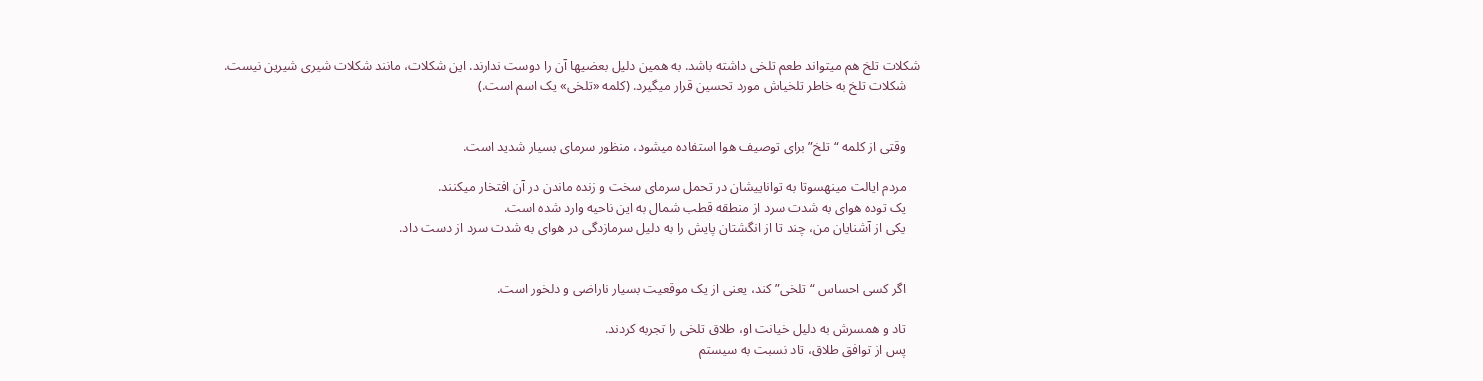شکلات تلخ هم میتواند طعم تلخی داشته باشد. به همین دلیل بعضیها آن را دوست ندارند. این شکلات، مانند شکلات شیری شیرین نیست.
    شکلات تلخ به خاطر تلخیاش مورد تحسین قرار میگیرد. (کلمه «تلخی» یک اسم است.)


    وقتی از کلمه “تلخ” برای توصیف هوا استفاده میشود، منظور سرمای بسیار شدید است.

    مردم ایالت مینهسوتا به تواناییشان در تحمل سرمای سخت و زنده ماندن در آن افتخار میکنند.
    یک توده هوای به شدت سرد از منطقه قطب شمال به این ناحیه وارد شده است.
    یکی از آشنایان من، چند تا از انگشتان پایش را به دلیل سرمازدگی در هوای به شدت سرد از دست داد.


    اگر کسی احساس “تلخی” کند، یعنی از یک موقعیت بسیار ناراضی و دلخور است.

    تاد و همسرش به دلیل خیانت او، طلاق تلخی را تجربه کردند.
    پس از توافق طلاق، تاد نسبت به سیستم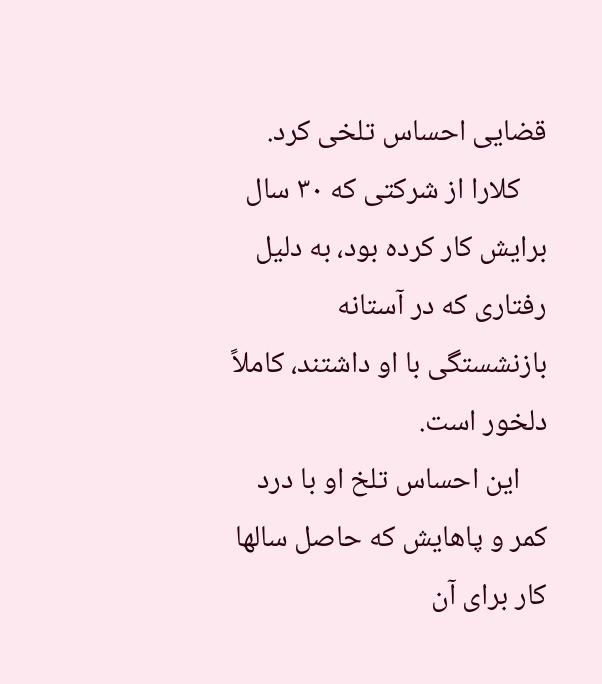قضایی احساس تلخی کرد.
    کلارا از شرکتی که ۳۰ سال برایش کار کرده بود، به دلیل رفتاری که در آستانه بازنشستگی با او داشتند، کاملاً دلخور است.
    این احساس تلخ او با درد کمر و پاهایش که حاصل سالها کار برای آن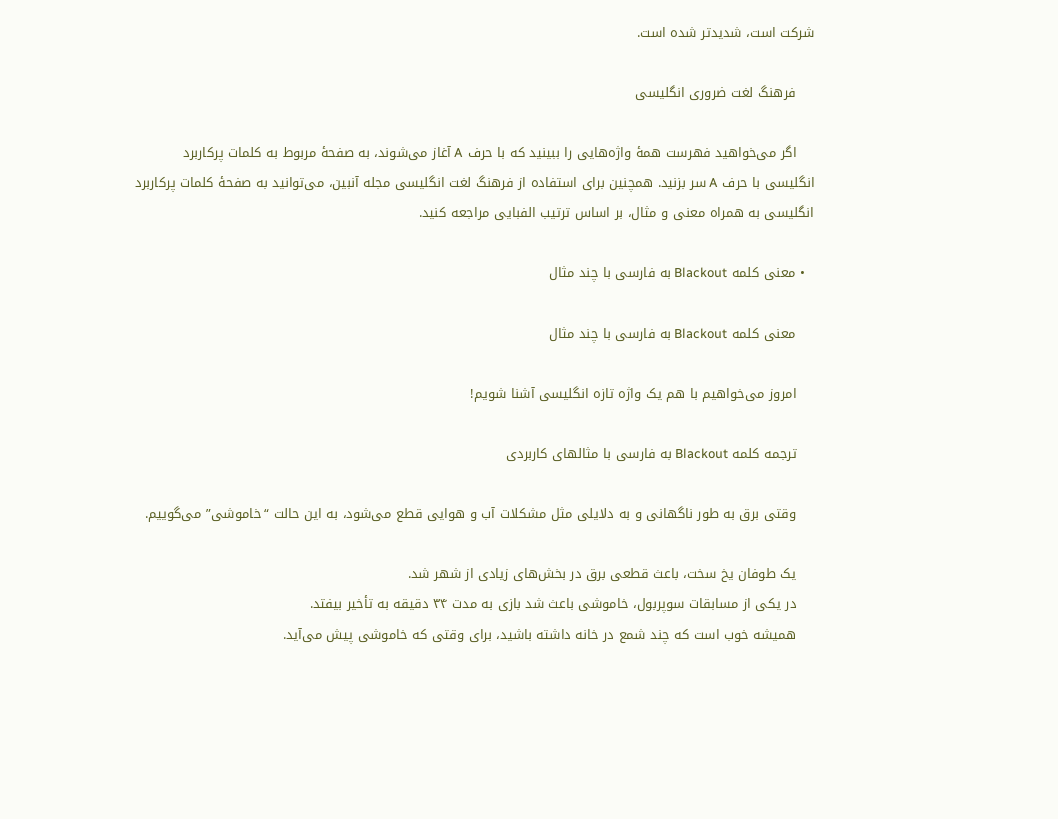شرکت است، شدیدتر شده است.

    فرهنگ لغت ضروری انگلیسی

    اگر می‌خواهید فهرست همهٔ واژه‌هایی را ببینید که با حرف A آغاز می‌شوند، به صفحهٔ مربوط به کلمات پرکاربرد انگلیسی با حرف A سر بزنید. همچنین برای استفاده از فرهنگ لغت انگلیسی مجله آنبین، می‌توانید به صفحهٔ کلمات پرکاربرد انگلیسی به همراه معنی و مثال، بر اساس ترتیب الفبایی مراجعه کنید.

  • معنی کلمه Blackout به فارسی با چند مثال

    معنی کلمه Blackout به فارسی با چند مثال

    امروز می‌خواهیم با هم یک واژه تازه انگلیسی آشنا شویم!

    ترجمه کلمه Blackout به فارسی با مثالهای کاربردی

    وقتی برق به طور ناگهانی و به دلایلی مثل مشکلات آب و هوایی قطع می‌شود، به این حالت “خاموشی” می‌گوییم.

    یک طوفان یخ سخت، باعث قطعی برق در بخش‌های زیادی از شهر شد.
    در یکی از مسابقات سوپربول، خاموشی باعث شد بازی به مدت ۳۴ دقیقه به تأخیر بیفتد.
    همیشه خوب است که چند شمع در خانه داشته باشید، برای وقتی که خاموشی پیش می‌آید.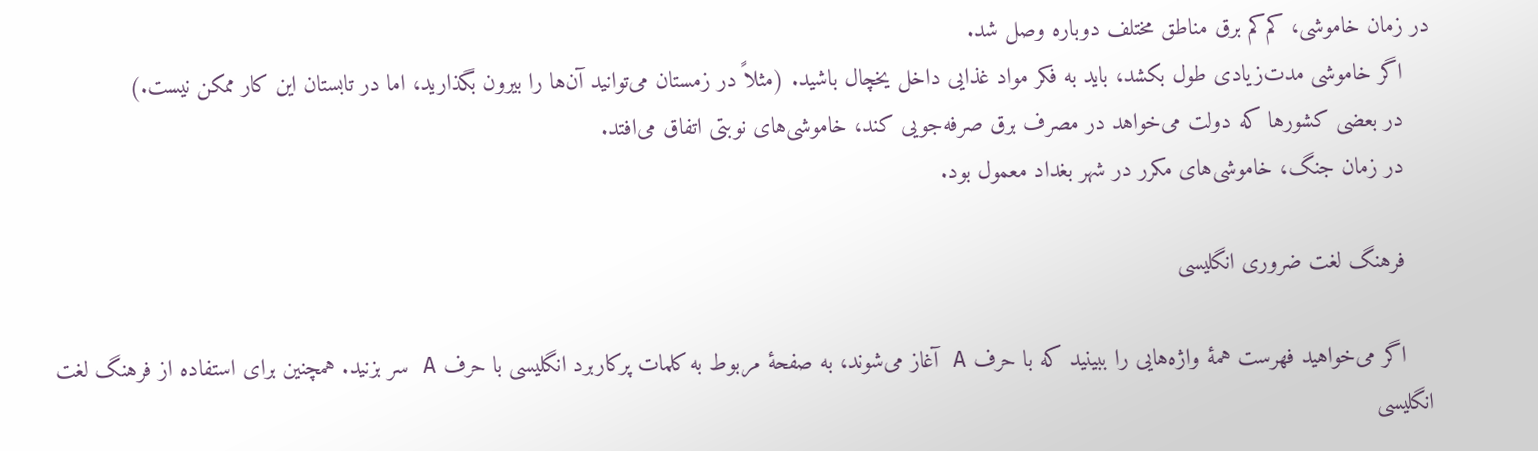در زمان خاموشی، کم‌کم برق مناطق مختلف دوباره وصل شد.
    اگر خاموشی مدت‌زیادی طول بکشد، باید به فکر مواد غذایی داخل یخچال باشید. (مثلاً در زمستان می‌توانید آن‌ها را بیرون بگذارید، اما در تابستان این کار ممکن نیست.)
    در بعضی کشورها که دولت می‌خواهد در مصرف برق صرفه‌جویی کند، خاموشی‌های نوبتی اتفاق می‌افتد.
    در زمان جنگ، خاموشی‌های مکرر در شهر بغداد معمول بود.

    فرهنگ لغت ضروری انگلیسی

    اگر می‌خواهید فهرست همهٔ واژه‌هایی را ببینید که با حرف A آغاز می‌شوند، به صفحهٔ مربوط به کلمات پرکاربرد انگلیسی با حرف A سر بزنید. همچنین برای استفاده از فرهنگ لغت انگلیسی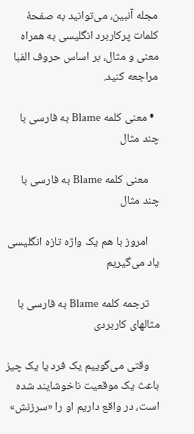مجله آنبین، می‌توانید به صفحهٔ کلمات پرکاربرد انگلیسی به همراه معنی و مثال، بر اساس حروف الفبا مراجعه کنید.

  • معنی کلمه Blame به فارسی با چند مثال

    معنی کلمه Blame به فارسی با چند مثال

    امروز با هم یک واژه تازه انگلیسی یاد می‌گیریم

    ترجمه کلمه Blame به فارسی با مثالهای کاربردی

    وقتی می‌گوییم یک فرد یا یک چیز باعث یک موقعیت ناخوشایند شده است، در واقع داریم او را «سرزنش»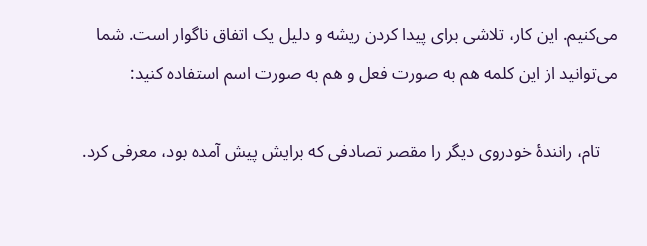می‌کنیم. این کار، تلاشی برای پیدا کردن ریشه و دلیل یک اتفاق ناگوار است. شما می‌توانید از این کلمه هم به صورت فعل و هم به صورت اسم استفاده کنید:

    تام، رانندهٔ خودروی دیگر را مقصر تصادفی که برایش پیش آمده بود، معرفی کرد.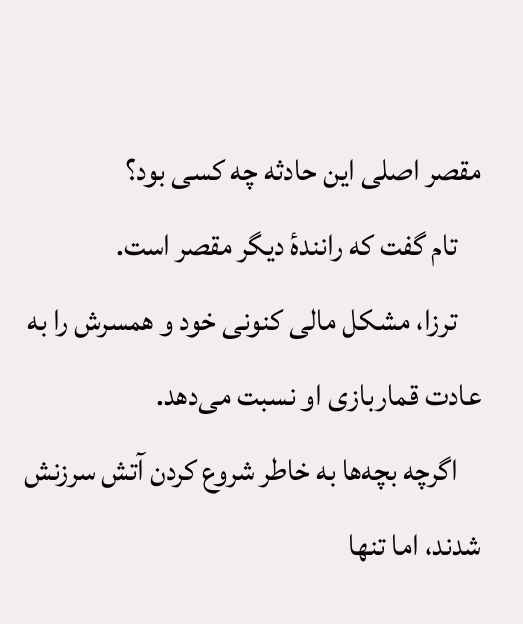مقصر اصلی این حادثه چه کسی بود؟
    تام گفت که رانندهٔ دیگر مقصر است.
    ترزا، مشکل مالی کنونی خود و همسرش را به عادت قماربازی او نسبت می‌دهد.
    اگرچه بچه‌ها به خاطر شروع کردن آتش سرزنش شدند، اما تنها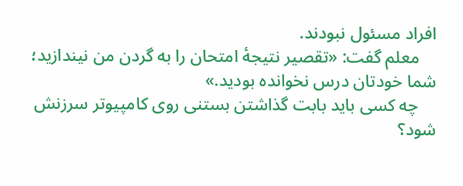افراد مسئول نبودند.
    معلم گفت: «تقصیر نتیجهٔ امتحان را به گردن من نیندازید؛ شما خودتان درس نخوانده بودید.»
    چه کسی باید بابت گذاشتن بستنی روی کامپیوتر سرزنش شود؟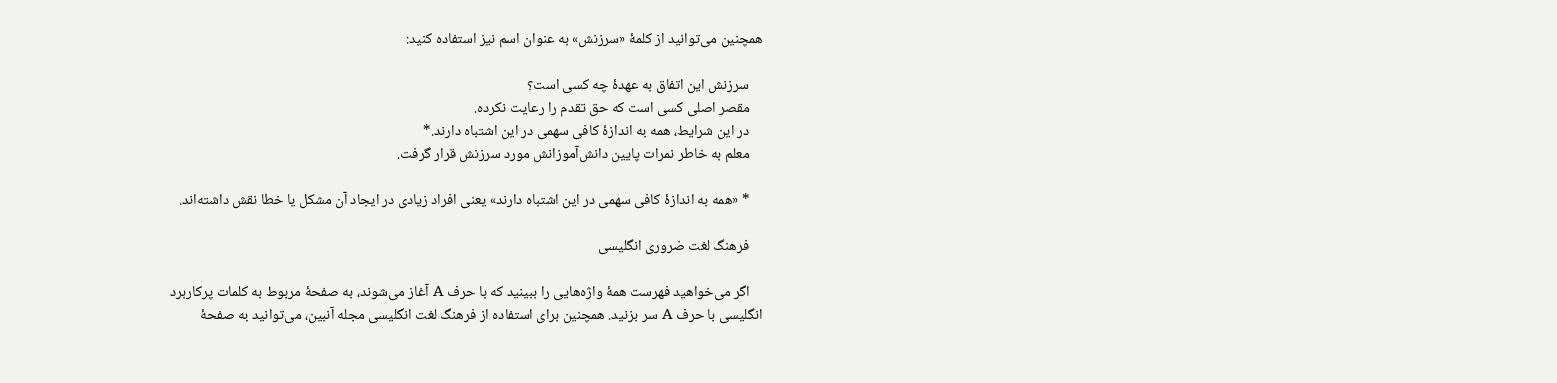همچنین می‌توانید از کلمهٔ «سرزنش» به عنوان اسم نیز استفاده کنید:

    سرزنش این اتفاق به عهدهٔ چه کسی است؟
    مقصر اصلی کسی است که حق تقدم را رعایت نکرده.
    در این شرایط، همه به اندازهٔ کافی سهمی در این اشتباه دارند.*
    معلم به خاطر نمرات پایین دانش‌آموزانش مورد سرزنش قرار گرفت.

    * «همه به اندازهٔ کافی سهمی در این اشتباه دارند» یعنی افراد زیادی در ایجاد آن مشکل یا خطا نقش داشته‌اند.

    فرهنگ لغت ضروری انگلیسی

    اگر می‌خواهید فهرست همهٔ واژه‌هایی را ببینید که با حرف A آغاز می‌شوند، به صفحهٔ مربوط به کلمات پرکاربرد انگلیسی با حرف A سر بزنید. همچنین برای استفاده از فرهنگ لغت انگلیسی مجله آنبین، می‌توانید به صفحهٔ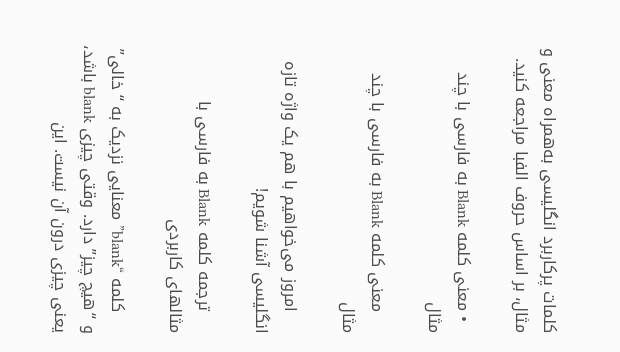کلمات پرکاربرد انگلیسی به‌همراه معنی و مثال، بر اساس حروف الفبا مراجعه کنید.

  • معنی کلمه Blank به فارسی با چند مثال

    معنی کلمه Blank به فارسی با چند مثال

    امروز می‌خواهیم با هم یک واژه تازه انگلیسی آشنا شویم!

    ترجمه کلمه Blank به فارسی با مثالهای کاربردی

    کلمه “blank” معنایی نزدیک به “خالی” و “هیچ چیز” دارد. وقتی چیزی blank باشد، یعنی چیزی درون آن نیست. این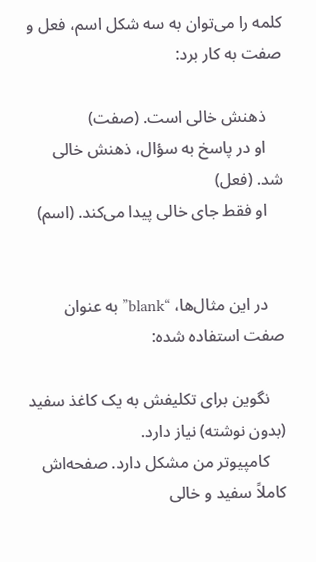کلمه را می‌توان به سه شکل اسم، فعل و صفت به کار برد:

    ذهنش خالی است. (صفت)
    او در پاسخ به سؤال، ذهنش خالی شد. (فعل)
    او فقط جای خالی پیدا می‌کند. (اسم)


    در این مثال‌ها، “blank” به عنوان صفت استفاده شده:

    نگوین برای تکلیفش به یک کاغذ سفید (بدون نوشته) نیاز دارد.
    کامپیوتر من مشکل دارد. صفحه‌اش کاملاً سفید و خالی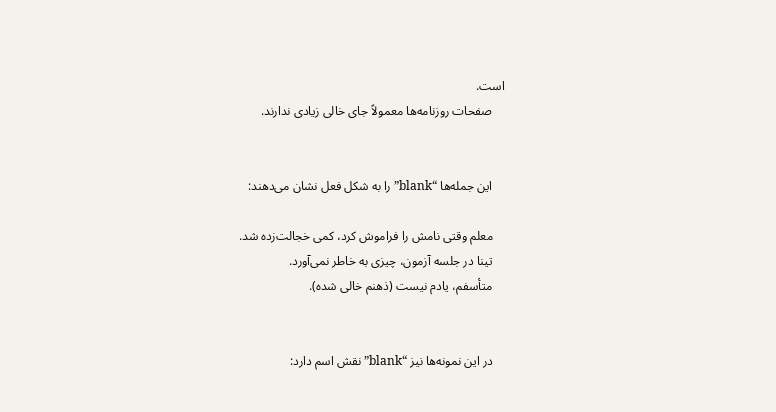است.
    صفحات روزنامه‌ها معمولاً جای خالی زیادی ندارند.


    این جمله‌ها “blank” را به شکل فعل نشان می‌دهند:

    معلم وقتی نامش را فراموش کرد، کمی خجالت‌زده شد.
    تینا در جلسه آزمون، چیزی به خاطر نمی‌آورد.
    متأسفم، یادم نیست (ذهنم خالی شده).


    در این نمونه‌ها نیز “blank” نقش اسم دارد: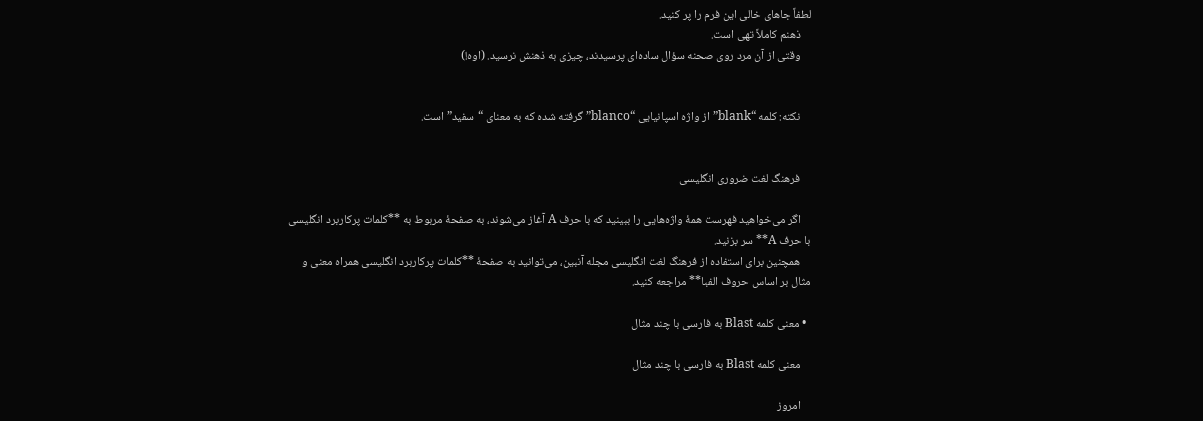لطفاً جاهای خالی این فرم را پر کنید.
    ذهنم کاملاً تهی است.
    وقتی از آن مرد روی صحنه سؤال ساده‌ای پرسیدند، چیزی به ذهنش نرسید. (اوه!)


    نکته: کلمه “blank” از واژه اسپانیایی “blanco” گرفته شده که به معنای “سفید” است.


    فرهنگ لغت ضروری انگلیسی

    اگر می‌خواهید فهرست همهٔ واژه‌هایی را ببینید که با حرف A آغاز می‌شوند، به صفحهٔ مربوط به **کلمات پرکاربرد انگلیسی با حرف A** سر بزنید.
    همچنین برای استفاده از فرهنگ لغت انگلیسی مجله آنبین، می‌توانید به صفحهٔ **کلمات پرکاربرد انگلیسی همراه معنی و مثال بر اساس حروف الفبا** مراجعه کنید.

  • معنی کلمه Blast به فارسی با چند مثال

    معنی کلمه Blast به فارسی با چند مثال

    امروز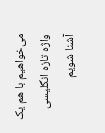می‌خواهیم با هم یک واژه تازه انگلیسی آشنا شویم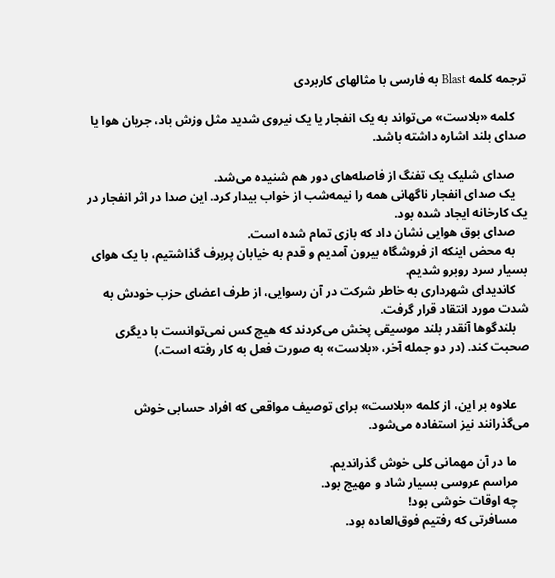ترجمه کلمه Blast به فارسی با مثالهای کاربردی

    کلمه «بلاست» می‌تواند به یک انفجار یا یک نیروی شدید مثل وزش باد، جریان هوا یا صدای بلند اشاره داشته باشد.

    صدای شلیک یک تفنگ از فاصله‌های دور هم شنیده می‌شد.
    یک صدای انفجار ناگهانی همه را نیمه‌شب از خواب بیدار کرد. این صدا در اثر انفجار در یک کارخانه ایجاد شده بود.
    صدای بوق هوایی نشان داد که بازی تمام شده است.
    به محض اینکه از فروشگاه بیرون آمدیم و قدم به خیابان پربرف گذاشتیم، با یک هوای بسیار سرد روبرو شدیم.
    کاندیدای شهرداری به خاطر شرکت در آن رسوایی، از طرف اعضای حزب خودش به شدت مورد انتقاد قرار گرفت.
    بلندگوها آنقدر بلند موسیقی پخش می‌کردند که هیچ کس نمی‌توانست با دیگری صحبت کند. (در دو جمله آخر، «بلاست» به صورت فعل به کار رفته است.)


    علاوه بر این، از کلمه «بلاست» برای توصیف مواقعی که افراد حسابی خوش می‌گذرانند نیز استفاده می‌شود.

    ما در آن مهمانی کلی خوش گذراندیم.
    مراسم عروسی بسیار شاد و مهیج بود.
    چه اوقات خوشی بود!
    مسافرتی که رفتیم فوق‌العاده بود.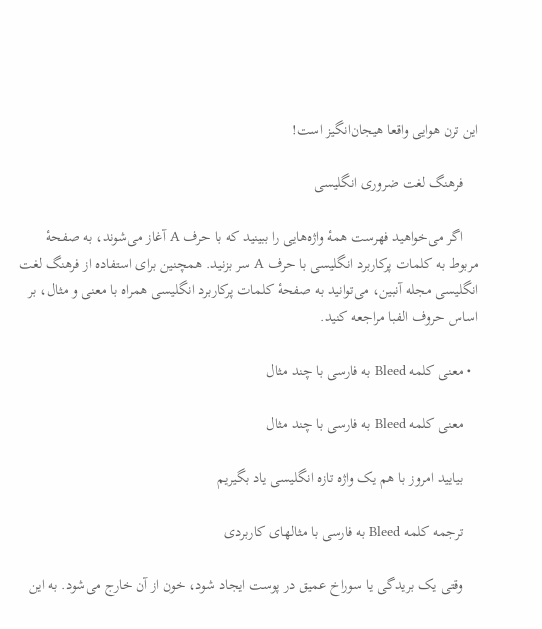این ترن هوایی واقعا هیجان‌انگیز است!

    فرهنگ لغت ضروری انگلیسی

    اگر می‌خواهید فهرست همهٔ واژه‌هایی را ببینید که با حرف A آغاز می‌شوند، به صفحهٔ مربوط به کلمات پرکاربرد انگلیسی با حرف A سر بزنید. همچنین برای استفاده از فرهنگ لغت انگلیسی مجله آنبین، می‌توانید به صفحهٔ کلمات پرکاربرد انگلیسی همراه با معنی و مثال، بر اساس حروف الفبا مراجعه کنید.

  • معنی کلمه Bleed به فارسی با چند مثال

    معنی کلمه Bleed به فارسی با چند مثال

    بیایید امروز با هم یک واژه تازه انگلیسی یاد بگیریم

    ترجمه کلمه Bleed به فارسی با مثالهای کاربردی

    وقتی یک بریدگی یا سوراخ عمیق در پوست ایجاد شود، خون از آن خارج می‌شود. به این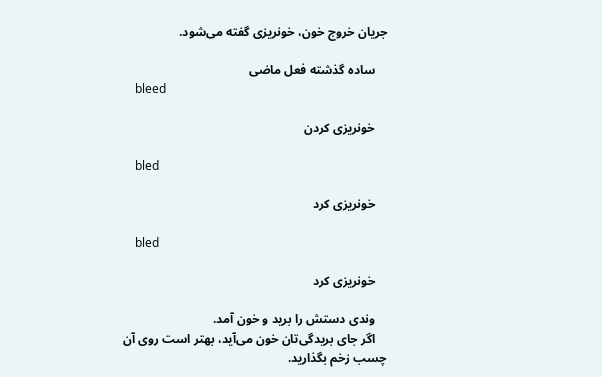جریان خروج خون، خونریزی گفته می‌شود.

    ساده گذشته فعل ماضی
    bleed

    خونریزی کردن

    bled

    خونریزی کرد

    bled

    خونریزی کرد

    وندی دستش را برید و خون آمد.
    اگر جای بریدگی‌تان خون می‌آید، بهتر است روی آن چسب زخم بگذارید.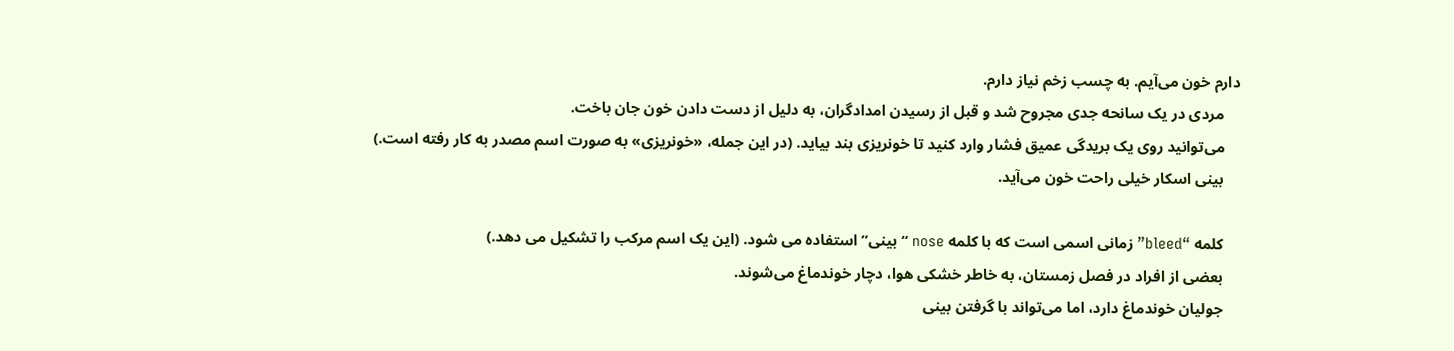دارم خون می‌آیم. به چسب زخم نیاز دارم.
    مردی در یک سانحه جدی مجروح شد و قبل از رسیدن امدادگران، به دلیل از دست دادن خون جان باخت.
    می‌توانید روی یک بریدگی عمیق فشار وارد کنید تا خونریزی بند بیاید. (در این جمله، «خونریزی» به صورت اسم مصدر به کار رفته است.)
    بینی اسکار خیلی راحت خون می‌آید.

    کلمه “bleed” زمانی اسمی است که با کلمه nose “بینی” استفاده می شود. (این یک اسم مرکب را تشکیل می دهد.)
    بعضی از افراد در فصل زمستان، به خاطر خشکی هوا، دچار خوندماغ می‌شوند.
    جولیان خوندماغ دارد، اما می‌تواند با گرفتن بینی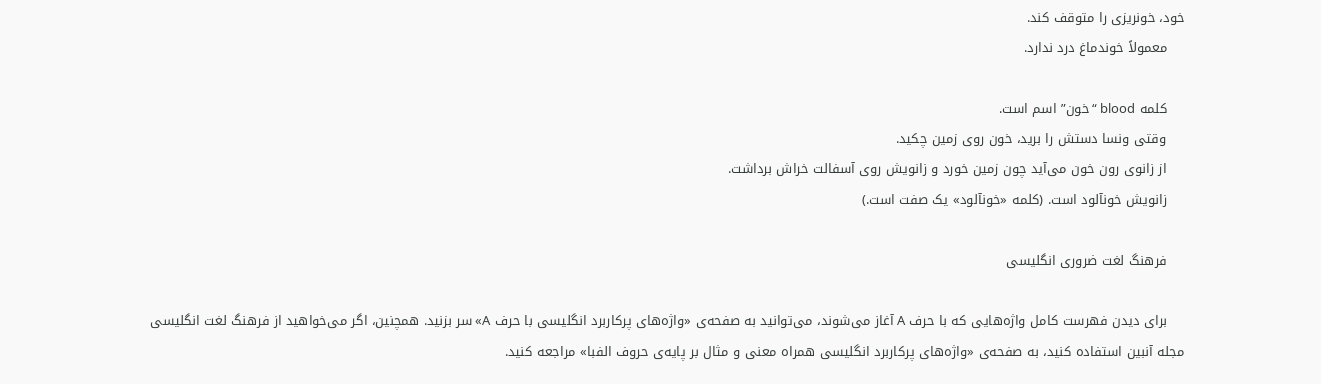خود، خونریزی را متوقف کند.
    معمولاً خوندماغ درد ندارد.

    کلمه blood “خون” اسم است.
    وقتی ونسا دستش را برید، خون روی زمین چکید.
    از زانوی رون خون می‌آید چون زمین خورد و زانویش روی آسفالت خراش برداشت.
    زانویش خونآلود است. (کلمه «خونآلود» یک صفت است.)

    فرهنگ لغت ضروری انگلیسی

    برای دیدن فهرست کامل واژه‌هایی که با حرف A آغاز می‌شوند، می‌توانید به صفحه‌ی «واژه‌های پرکاربرد انگلیسی با حرف A» سر بزنید. همچنین، اگر می‌خواهید از فرهنگ لغت انگلیسی مجله آنبین استفاده کنید، به صفحه‌ی «واژه‌های پرکاربرد انگلیسی همراه معنی و مثال بر پایه‌ی حروف الفبا» مراجعه کنید.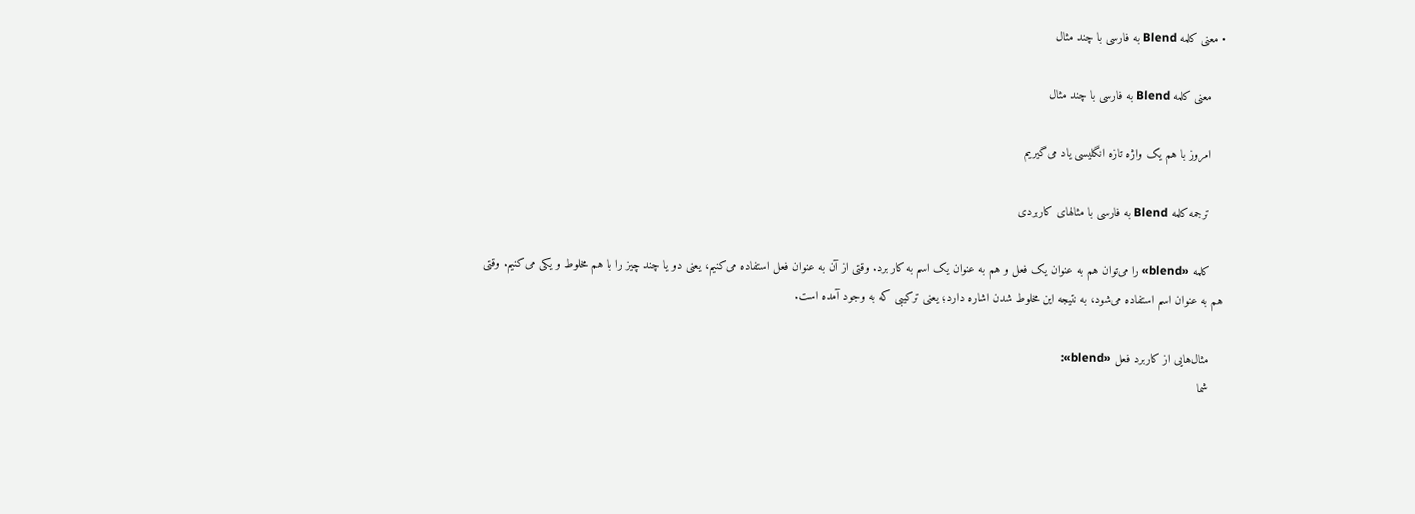• معنی کلمه Blend به فارسی با چند مثال

    معنی کلمه Blend به فارسی با چند مثال

    امروز با هم یک واژه تازه انگلیسی یاد می‌گیریم

    ترجمه کلمه Blend به فارسی با مثالهای کاربردی

    کلمه «blend» را می‌توان هم به عنوان یک فعل و هم به عنوان یک اسم به کار برد. وقتی از آن به عنوان فعل استفاده می‌کنیم، یعنی دو یا چند چیز را با هم مخلوط و یکی می‌کنیم. وقتی هم به عنوان اسم استفاده می‌شود، به نتیجه این مخلوط شدن اشاره دارد؛ یعنی ترکیبی که به وجود آمده است.

    مثال‌هایی از کاربرد فعل «blend»:
    شما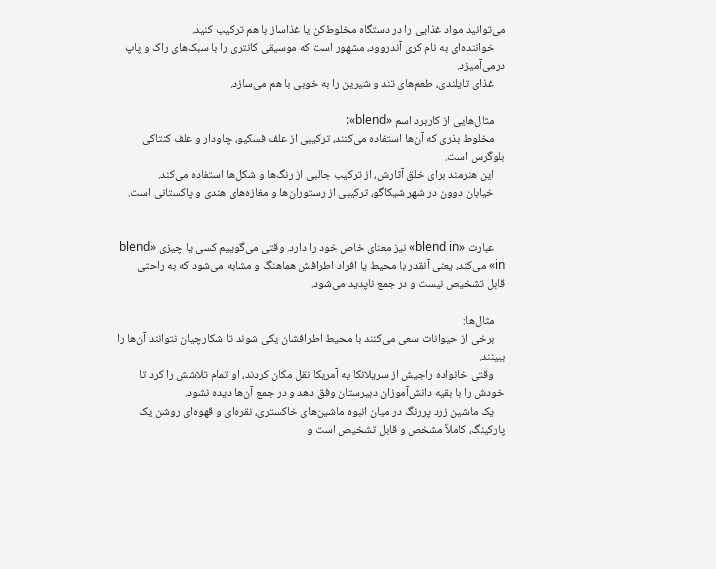می‌توانید مواد غذایی را در دستگاه مخلوط‌کن یا غذاساز با هم ترکیب کنید.
    خواننده‌ای به نام کری آندروود، مشهور است که موسیقی کانتری را با سبک‌های راک و پاپ درمی‌آمیزد.
    غذای تایلندی، طعم‌های تند و شیرین را به خوبی با هم می‌سازد.

    مثال‌هایی از کاربرد اسم «blend»:
    مخلوط بذری که آن‌ها استفاده می‌کنند، ترکیبی از علف فسکیو، چاودار و علف کنتاکی بلوگرس است.
    این هنرمند برای خلق آثارش، از ترکیب جالبی از رنگ‌ها و شکل‌ها استفاده می‌کند.
    خیابان دوون در شهر شیکاگو، ترکیبی از رستوران‌ها و مغازه‌های هندی و پاکستانی است.


    عبارت «blend in» نیز معنای خاص خود را دارد. وقتی می‌گوییم کسی یا چیزی «blend in» می‌کند، یعنی آنقدر با محیط یا افراد اطرافش هماهنگ و مشابه می‌شود که به راحتی قابل تشخیص نیست و در جمع ناپدید می‌شود.

    مثال‌ها:
    برخی از حیوانات سعی می‌کنند با محیط اطرافشان یکی شوند تا شکارچیان نتوانند آن‌ها را ببینند.
    وقتی خانواده راجیش از سریلانکا به آمریکا نقل مکان کردند، او تمام تلاشش را کرد تا خودش را با بقیه دانش‌آموزان دبیرستان وفق دهد و در جمع آن‌ها دیده نشود.
    یک ماشین زرد پررنگ در میان انبوه ماشین‌های خاکستری، نقره‌ای و قهوه‌ای روشن یک پارکینگ، کاملاً مشخص و قابل تشخیص است و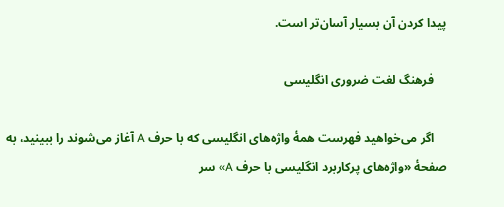پیدا کردن آن بسیار آسان‌تر است.

    فرهنگ لغت ضروری انگلیسی

    اگر می‌خواهید فهرست همهٔ واژه‌های انگلیسی که با حرف A آغاز می‌شوند را ببینید، به صفحهٔ «واژه‌های پرکاربرد انگلیسی با حرف A» سر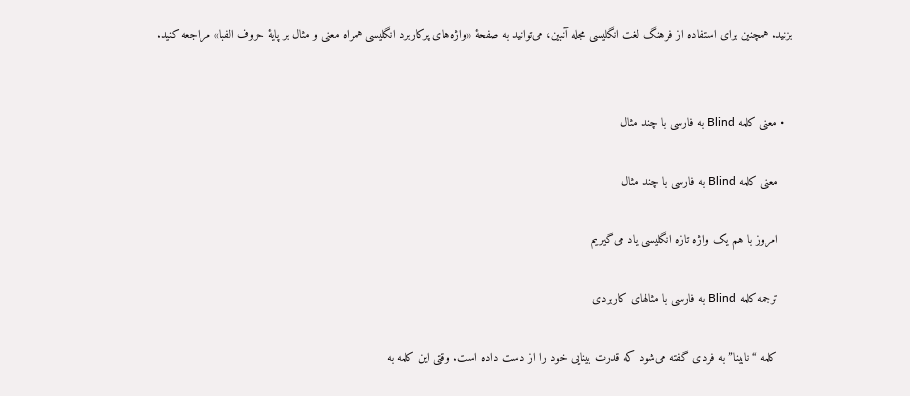بزنید. همچنین برای استفاده از فرهنگ لغت انگلیسی مجله آنبین، می‌توانید به صفحهٔ «واژه‌های پرکاربرد انگلیسی همراه معنی و مثال بر پایهٔ حروف الفبا» مراجعه کنید.


  • معنی کلمه Blind به فارسی با چند مثال

    معنی کلمه Blind به فارسی با چند مثال

    امروز با هم یک واژه تازه انگلیسی یاد می‌گیریم

    ترجمه کلمه Blind به فارسی با مثالهای کاربردی

    کلمه “نابینا” به فردی گفته می‌شود که قدرت بینایی خود را از دست داده است. وقتی این کلمه به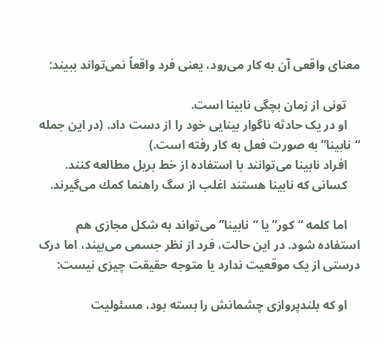معنای واقعی آن به کار می‌رود، یعنی فرد واقعاً نمی‌تواند ببیند:

    تونی از زمان بچگی نابینا است.
    او در یک حادثه ناگوار بینایی خود را از دست داد. (در این جمله “نابینا” به صورت فعل به کار رفته است.)
    افراد نابینا می‌توانند با استفاده از خط بریل مطالعه کنند.
    کسانى كه نابينا هستند اغلب از سگ راهنما كمك می‌گيرند.

    اما کلمه “کور” یا “نابینا” می‌تواند به شکل مجازی هم استفاده شود. در این حالت، فرد از نظر جسمی می‌بیند، اما درک درستی از یک موقعیت ندارد یا متوجه حقیقت چیزی نیست:

    او که بلندپروازی چشمانش را بسته بود، مسئولیت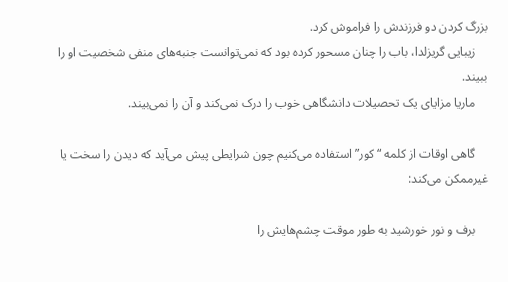بزرگ کردن دو فرزندش را فراموش کرد.
    زیبایی گریزلدا، باب را چنان مسحور کرده بود که نمی‌توانست جنبه‌های منفی شخصیت او را ببیند.
    ماریا مزایای یک تحصیلات دانشگاهی خوب را درک نمی‌کند و آن را نمی‌بیند.

    گاهی اوقات از کلمه “کور” استفاده می‌کنیم چون شرایطی پیش می‌آید که دیدن را سخت یا غیرممکن می‌کند:

    برف و نور خورشید به طور موقت چشم‌هایش را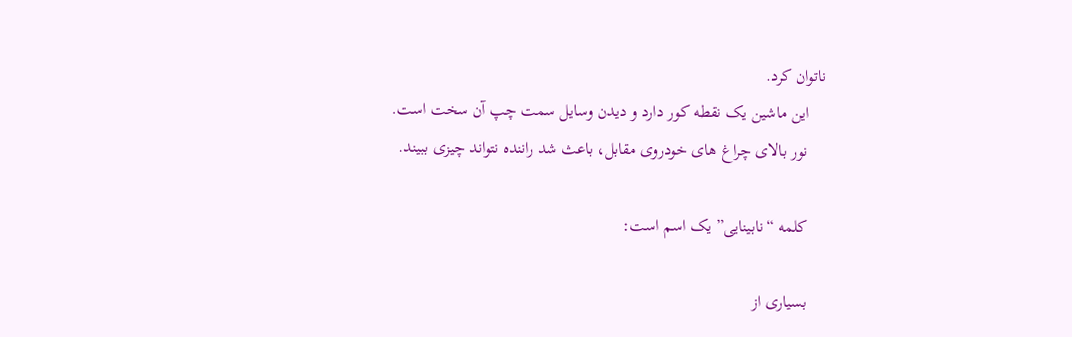ناتوان کرد.
    این ماشین یک نقطه کور دارد و دیدن وسایل سمت چپ آن سخت است.
    نور بالاى چراغ هاى خودروى مقابل، باعث شد راننده نتواند چیزی ببیند.

    کلمه “نابینایی” یک اسم است:

    بسیاری از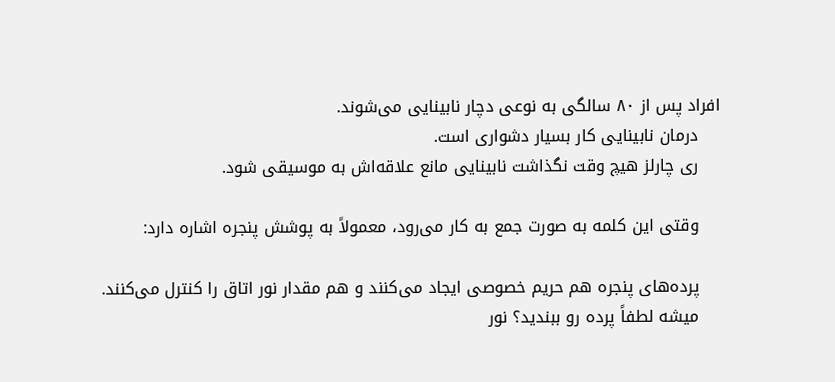افراد پس از ۸۰ سالگی به نوعی دچار نابینایی می‌شوند.
    درمان نابینایی کار بسیار دشواری است.
    ری چارلز هیچ وقت نگذاشت نابینایی مانع علاقه‌اش به موسیقی شود.

    وقتی این کلمه به صورت جمع به کار می‌رود، معمولاً به پوشش پنجره اشاره دارد:

    پرده‌های پنجره هم حریم خصوصی ایجاد می‌کنند و هم مقدار نور اتاق را کنترل می‌کنند.
    میشه لطفاً پرده رو ببندید؟ نور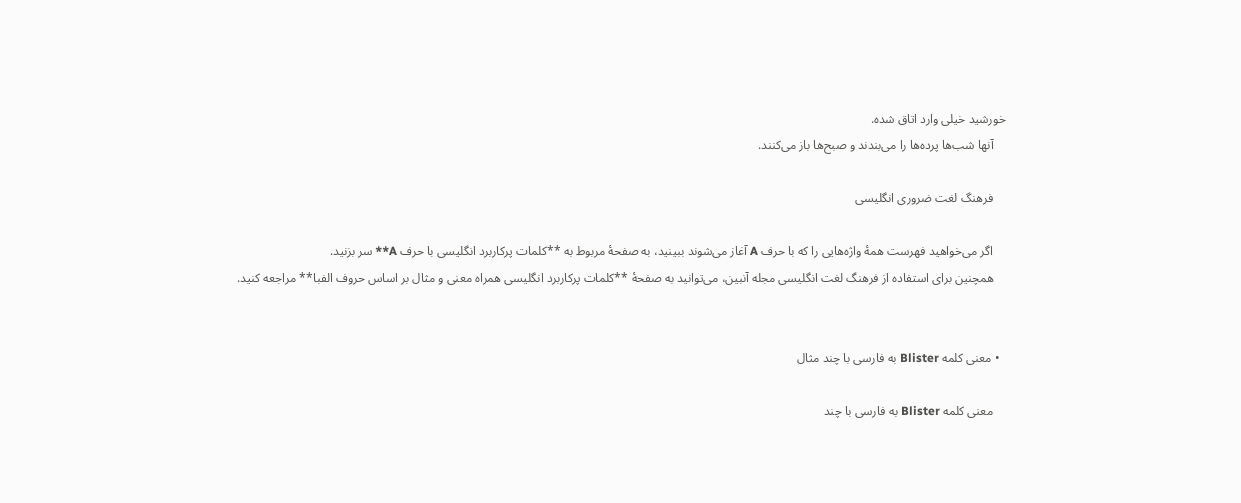خورشید خیلی وارد اتاق شده.
    آنها شب‌ها پرده‌ها را می‌بندند و صبح‌ها باز می‌کنند.

    فرهنگ لغت ضروری انگلیسی

    اگر می‌خواهید فهرست همهٔ واژه‌هایی را که با حرف A آغاز می‌شوند ببینید، به صفحهٔ مربوط به **کلمات پرکاربرد انگلیسی با حرف A** سر بزنید.
    همچنین برای استفاده از فرهنگ لغت انگلیسی مجله آنبین، می‌توانید به صفحهٔ **کلمات پرکاربرد انگلیسی همراه معنی و مثال بر اساس حروف الفبا** مراجعه کنید.


  • معنی کلمه Blister به فارسی با چند مثال

    معنی کلمه Blister به فارسی با چند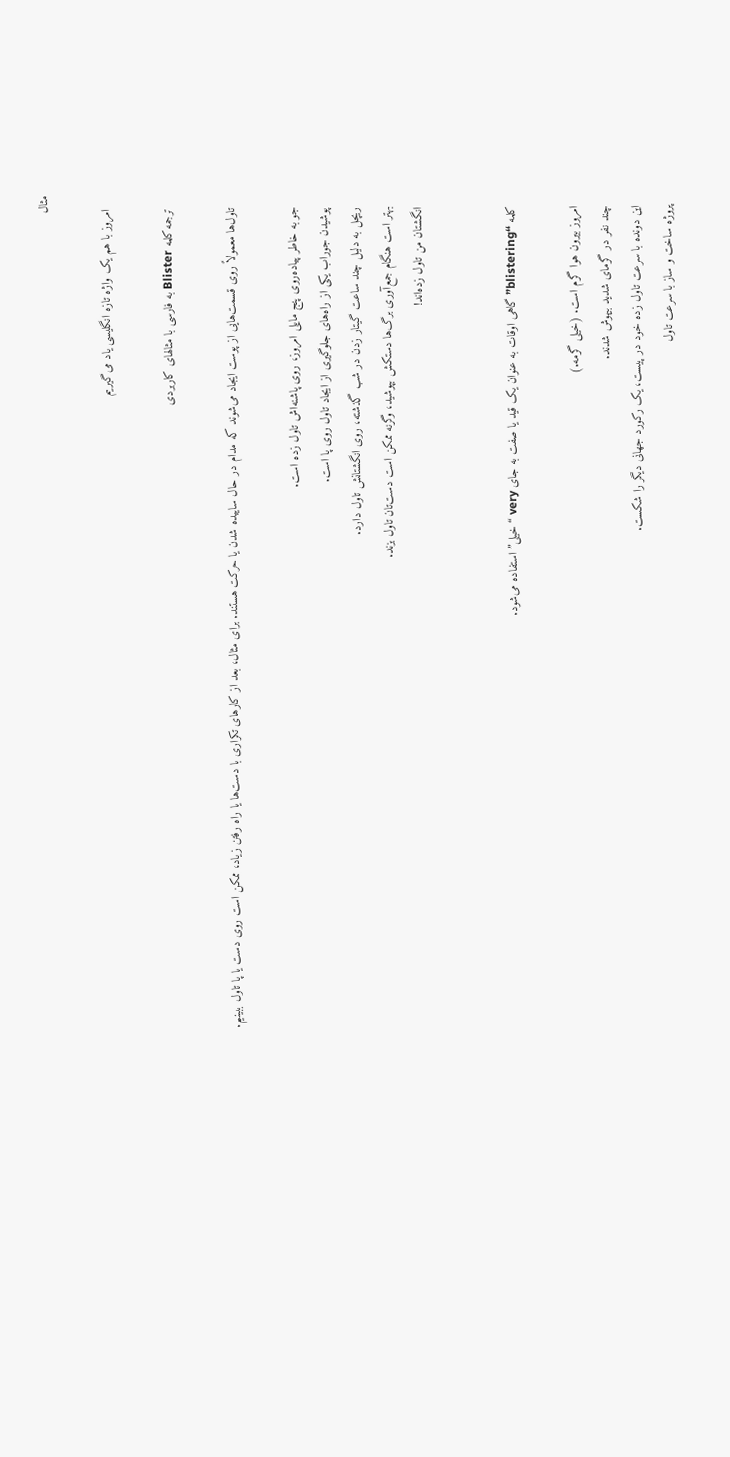مثال

    امروز با هم یک واژه تازه انگلیسی یاد می‌گیریم

    ترجمه کلمه Blister به فارسی با مثالهای کاربردی

    تاول‌ها معمولاً روی قسمت‌هایی از پوست ایجاد می‌شوند که مدام در حال ساییده شدن یا حرکت هستند. برای مثال، بعد از کارهای تکراری با دست‌ها یا راه رفتن زیاد، ممکن است روی دست یا پا تاول ببینیم.

    جو به خاطر پیاده‌روی پنج مایلی امروز، روی پاشنه‌اش تاول زده است.
    پوشیدن جوراب یکی از راه‌های جلوگیری از ایجاد تاول روی پا است.
    ریچل به دلیل چند ساعت گیتار زدن در شب گذشته، روی انگشتانش تاول دارد.
    بهتر است هنگام جمع‌آوری برگ‌ها دستکش بپوشید، وگرنه ممکن است دست‌تان تاول بزند.
    انگشتان من تاول زده‌اند!


    کلمه “blistering” گاهی اوقات به عنوان یک قید یا صفت به جای very “خیلی” استفاده می‌شود.

    امروز بیرون هوا گرم است. (خیلی گرمه.)
    چند نفر در گرمای شدید بیهوش شدند.
    این دونده با سرعت تاول زده خود در پیست، یک رکورد جهانی دیگر را شکست.
    پروژه ساخت و ساز با سرعت تاول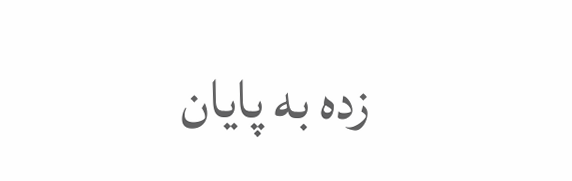زده به پایان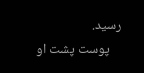رسید.
    پوست پشت او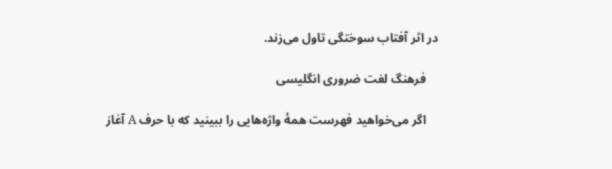در اثر آفتاب سوختگی تاول می‌زند.

    فرهنگ لغت ضروری انگلیسی

    اگر می‌خواهید فهرست همهٔ واژه‌هایی را ببینید که با حرف A آغاز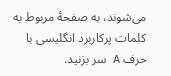می‌شوند، به صفحهٔ مربوط به کلمات پرکاربرد انگلیسی با حرف A سر بزنید.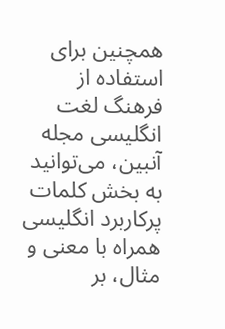همچنین برای استفاده از فرهنگ لغت انگلیسی مجله آنبین، می‌توانید به بخش کلمات پرکاربرد انگلیسی همراه با معنی و مثال، بر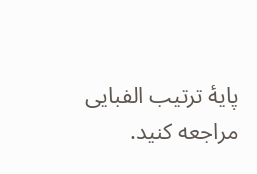پایهٔ ترتیب الفبایی مراجعه کنید.